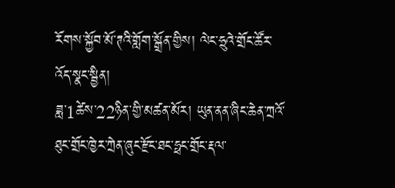རོགས་སྐྱོབ་མོ་ཊའི་གློག་སྒྲོན་གྱིས། ལེང་ཧྲུའེ་གྲོང་ཚོར་འོད་སྣང་སྦྱིན།
ཟླ་1ཚེས་22ཉིན་གྱི་མཚན་མོར། ཡུན་ནན་ཞིང་ཆེན་ཀྲའོ་ཐུང་གྲོང་ཁྱེར་ཀྲེན་ཞུང་རྫོང་ཐང་ཧྥང་གྲོང་རྡལ་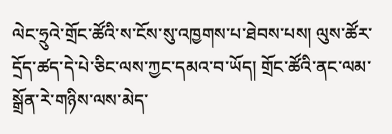ལེང་ཧྲུའེ་གྲོང་ཚོའི་ས་ངོས་སུ་འཁྱགས་པ་ཐེབས་པས། ལུས་ཚོར་དྲོད་ཚད་དེ་པེ་ཅིང་ལས་ཀྱང་དམའ་བ་ཡོད། གྲོང་ཚོའི་ནང་ལམ་སྒྲོན་རེ་གཉིས་ལས་མེད་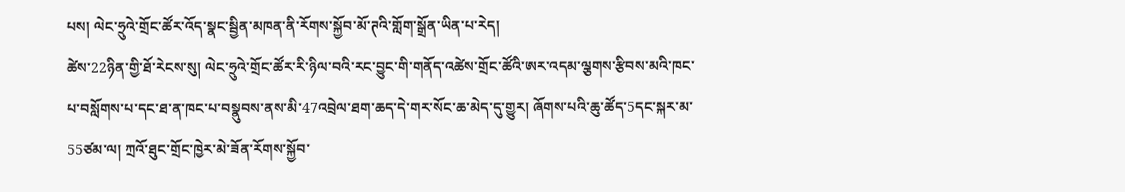པས། ལེང་ཧྲུའེ་གྲོང་ཚོར་འོད་སྣང་སྦྱིན་མཁན་ནི་རོགས་སྐྱོབ་མོ་ཊའི་གློག་སྒྲོན་ཡིན་པ་རེད།
ཚེས་22ཉིན་གྱི་ཐོ་རེངས་སུ། ལེང་ཧྲུའེ་གྲོང་ཚོར་རི་ཉིལ་བའི་རང་བྱུང་གི་གནོད་འཚེས་གྲོང་ཚོའི་ཨར་འདམ་ལྕགས་རྩིབས་མའི་ཁང་པ་བསློགས་པ་དང་ཐ་ན་ཁང་པ་བསྣུབས་ནས་མི་47འབྲེལ་ཐག་ཆད་དེ་གར་སོང་ཆ་མེད་དུ་གྱུར། ཞོགས་པའི་ཆུ་ཚོད་5དང་སྐར་མ་55ཙམ་ལ། ཀྲའོ་ཐུང་གྲོང་ཁྱེར་མེ་ཟོན་རོགས་སྐྱོབ་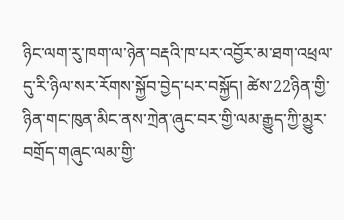ཉིང་ལག་རུ་ཁག་ལ་ཉེན་བརྡའི་ཁ་པར་འབྱོར་མ་ཐག་འཕྲལ་དུ་རི་ཉིལ་སར་རོགས་སྐྱོབ་བྱེད་པར་བསྐྱོད། ཚེས་22ཉིན་གྱི་ཉིན་གང་ཁུན་མིང་ནས་ཀྲེན་ཞུང་བར་གྱི་ལམ་རྒྱུད་ཀྱི་མྱུར་བགྲོད་གཞུང་ལམ་གྱི་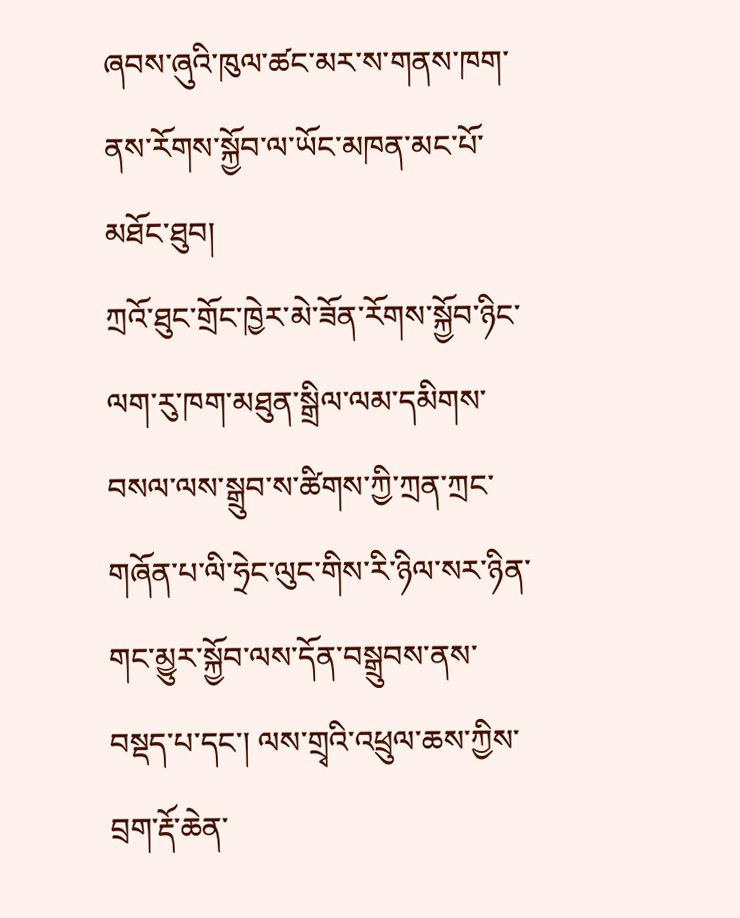ཞབས་ཞུའི་ཁུལ་ཚང་མར་ས་གནས་ཁག་ནས་རོགས་སྐྱོབ་ལ་ཡོང་མཁན་མང་པོ་མཐོང་ཐུབ།
ཀྲའོ་ཐུང་གྲོང་ཁྱེར་མེ་ཟོན་རོགས་སྐྱོབ་ཉིང་ལག་རུ་ཁག་མཐུན་སྒྲིལ་ལམ་དམིགས་བསལ་ལས་སྒྲུབ་ས་ཚིགས་ཀྱི་ཀྲན་ཀྲང་གཞོན་པ་ལི་ཧྲེང་ལུང་གིས་རི་ཉིལ་སར་ཉིན་གང་མྱུར་སྐྱོབ་ལས་དོན་བསྒྲུབས་ནས་བསྡད་པ་དང་། ལས་གྲྭའི་འཕྲུལ་ཆས་ཀྱིས་བྲག་རྡོ་ཆེན་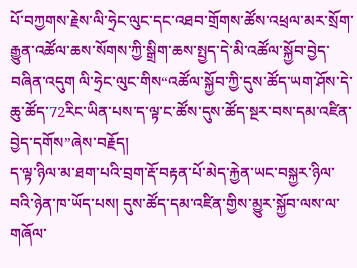པོ་བཀྱགས་རྗེས་ལི་ཧྲེང་ལུང་དང་འཐབ་གྲོགས་ཚོས་འཕྲལ་མར་སྲོག་རྒྱུན་འཚོལ་ཆས་སོགས་ཀྱི་སྒྲིག་ཆས་སྤྱད་དེ་མི་འཚོལ་སྐྱོབ་བྱེད་བཞིན་འདུག ལི་ཧྲེང་ལུང་གིས“འཚོལ་སྐྱོབ་ཀྱི་དུས་ཚོད་ཡག་ཤོས་དེ་ཆུ་ཚོད་72རིང་ཡིན་པས་ད་ལྟ་ང་ཚོས་དུས་ཚོད་སྔར་བས་དམ་འཛིན་བྱེད་དགོས”ཞེས་བརྗོད།
ད་ལྟ་ཉིལ་མ་ཐག་པའི་བྲག་རྡོ་བརྟན་པོ་མེད་རྐྱེན་ཡང་བསྐྱར་ཉིལ་བའི་ཉེན་ཁ་ཡོད་པས། དུས་ཚོད་དམ་འཛིན་གྱིས་མྱུར་སྐྱོབ་ལས་ལ་གཞོལ་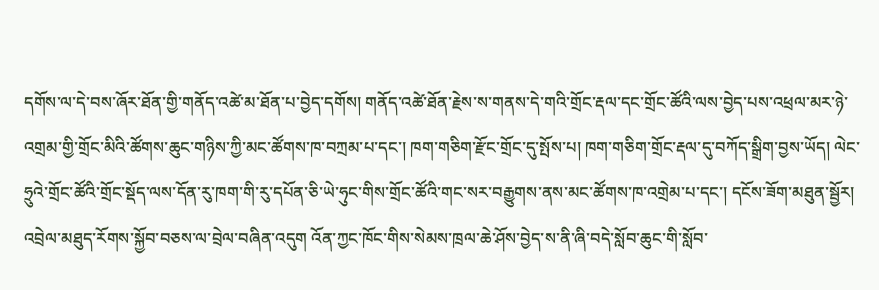དགོས་ལ་དེ་བས་ཞོར་ཐོན་གྱི་གནོད་འཚེ་མ་ཐོན་པ་བྱེད་དགོས། གནོད་འཚེ་ཐོན་རྗེས་ས་གནས་དེ་གའི་གྲོང་རྡལ་དང་གྲོང་ཚོའི་ལས་བྱེད་པས་འཕྲལ་མར་ཉེ་འགྲམ་གྱི་གྲོང་མིའི་ཚོགས་ཆུང་གཉིས་ཀྱི་མང་ཚོགས་ཁ་བཀྲམ་པ་དང་། ཁག་གཅིག་རྫོང་གྲོང་དུ་སྤོས་པ། ཁག་གཅིག་གྲོང་རྡལ་དུ་བཀོད་སྒྲིག་བྱས་ཡོད། ལེང་ཧྲུའེ་གྲོང་ཚོའི་གྲོང་སྡོད་ལས་དོན་རུ་ཁག་གི་རུ་དཔོན་ཅི་ཡེ་ཧུང་གིས་གྲོང་ཚོའི་གང་སར་བརྒྱུགས་ནས་མང་ཚོགས་ཁ་འགྲེམ་པ་དང་། དངོས་ཟོག་མཐུན་སྦྱོར། འབྲེལ་མཐུད་རོགས་སྐྱོབ་བཅས་ལ་བྲེལ་བཞིན་འདུག འོན་ཀྱང་ཁོང་གིས་སེམས་ཁྲལ་ཆེ་ཤོས་བྱེད་ས་ནི་ཞི་བདེ་སློབ་ཆུང་གི་སློབ་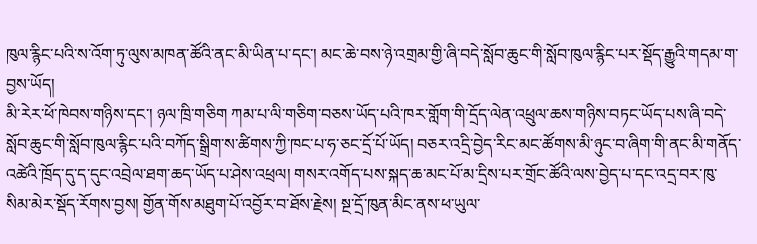ཁུལ་རྙིང་པའི་ས་འོག་ཏུ་ལུས་མཁན་ཚོའི་ནང་མི་ཡིན་པ་དང་། མང་ཆེ་བས་ཉེ་འགྲམ་གྱི་ཞི་བདེ་སློབ་ཆུང་གི་སློབ་ཁུལ་རྙིང་པར་སྡོད་རྒྱུའི་གདམ་ག་བྱས་ཡོད།
མི་རེར་ཕོ་ཁེབས་གཉིས་དང་། ཉལ་ཁྲི་གཅིག ཀམ་པ་ལི་གཅིག་བཅས་ཡོད་པའི་ཁར་གློག་གི་དྲོད་ལེན་འཕྲུལ་ཆས་གཉིས་བཏང་ཡོད་པས་ཞི་བདེ་སློབ་ཆུང་གི་སློབ་ཁུལ་རྙིང་པའི་བཀོད་སྒྲིག་ས་ཚིགས་ཀྱི་ཁང་པ་ཧ་ཅང་དྲོ་པོ་ཡོད། བཅར་འདྲི་བྱེད་རིང་མང་ཚོགས་མི་ཉུང་བ་ཞིག་གི་ནང་མི་གནོད་འཚེའི་ཁྲོད་དུ་ད་དུང་འབྲེལ་ཐག་ཆད་ཡོད་པ་ཤེས་འཕྲལ། གསར་འགོད་པས་སྐད་ཆ་མང་པོ་མ་དྲིས་པར་གྲོང་ཚོའི་ལས་བྱེད་པ་དང་འདྲ་བར་ཁུ་སིམ་མེར་སྡོད་རོགས་བྱས། གྱོན་གོས་མཐུག་པོ་འབྱོར་བ་ཐོས་རྗེས། སྔ་དྲོ་ཁུན་མིང་ནས་ཕ་ཡུལ་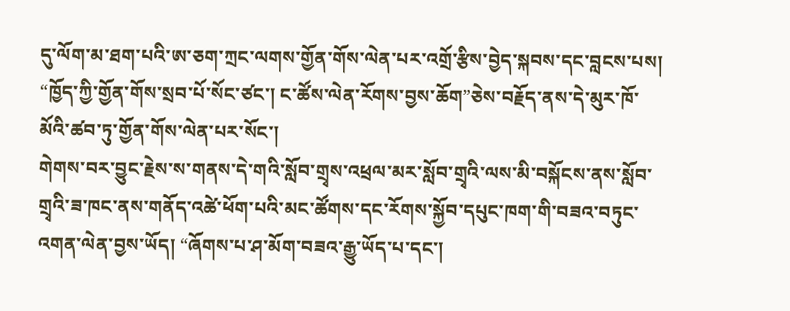དུ་ལོག་མ་ཐག་པའི་ཨ་ཅག་ཀྲང་ལགས་གྱོན་གོས་ལེན་པར་འགྲོ་རྩིས་བྱེད་སྐབས་དང་བླངས་པས། “ཁྱོད་ཀྱི་གྱོན་གོས་སྲབ་པོ་སོང་ཙང་། ང་ཚོས་ལེན་རོགས་བྱས་ཆོག”ཅེས་བརྗོད་ནས་དེ་མུར་ཁོ་མོའི་ཚབ་ཏུ་གྱོན་གོས་ལེན་པར་སོང་།
གེགས་བར་བྱུང་རྗེས་ས་གནས་དེ་གའི་སློབ་གྲྭས་འཕྲལ་མར་སློབ་གྲྭའི་ལས་མི་བསྐོངས་ནས་སློབ་གྲྭའི་ཟ་ཁང་ནས་གནོད་འཚེ་ཕོག་པའི་མང་ཚོགས་དང་རོགས་སྐྱོབ་དཔུང་ཁག་གི་བཟའ་བཏུང་འགན་ལེན་བྱས་ཡོད། “ཞོགས་པ་ཤ་མོག་བཟའ་རྒྱུ་ཡོད་པ་དང་།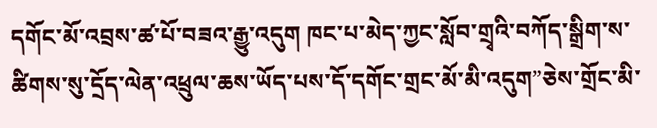དགོང་མོ་འབྲས་ཚ་པོ་བཟའ་རྒྱུ་འདུག ཁང་པ་མེད་ཀྱང་སློབ་གྲྭའི་བཀོད་སྒྲིག་ས་ཚིགས་སུ་དྲོད་ལེན་འཕྲུལ་ཆས་ཡོད་པས་དོ་དགོང་གྲང་མོ་མི་འདུག”ཅེས་གྲོང་མི་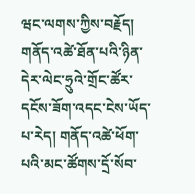ཝང་ལགས་ཀྱིས་བརྗོད།
གནོད་འཚེ་ཐོན་པའི་ཉིན་དེར་ལེང་ཧྲུའེ་གྲོང་ཚོར་དངོས་ཟོག་འདང་ངེས་ཡོད་པ་རེད། གནོད་འཚེ་ཕོག་པའི་མང་ཚོགས་དྲོ་སོབ་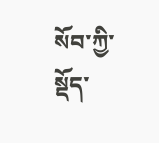སོབ་ཀྱི་སྡོད་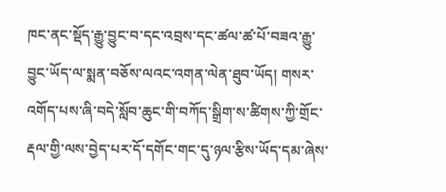ཁང་ནང་སྡོད་རྒྱུ་བྱུང་བ་དང་འབྲས་དང་ཚལ་ཚ་པོ་བཟའ་རྒྱུ་བྱུང་ཡོད་ལ་སྨན་བཅོས་ལའང་འགན་ལེན་ཐུབ་ཡོད། གསར་འགོད་པས་ཞི་བདེ་སློབ་ཆུང་གི་བཀོད་སྒྲིག་ས་ཚིགས་ཀྱི་གྲོང་རྡལ་གྱི་ལས་བྱེད་པར་དོ་དགོང་གང་དུ་ཉལ་རྩིས་ཡོད་དམ་ཞེས་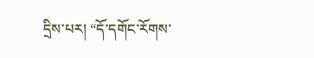དྲིས་པར། “དོ་དགོང་རོགས་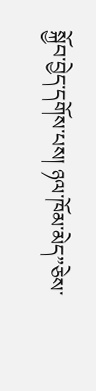སྐྱོབ་བྱེད་དགོས་པས། ཉལ་ཁོམ་མེད”ཅེས་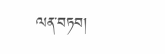ལན་བཏབ།